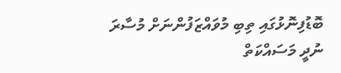ބޮޑުފިނޮޅުގައި ތިބި މުވައްޒަފުންނަށް މުސާރަ ނުދީ މަސައްކަތް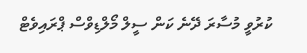ކުރުވީ މުސާރަ ދޭނެ ކަން ސީލް މޯލްޑިވްސް ޕްރައިވެޓް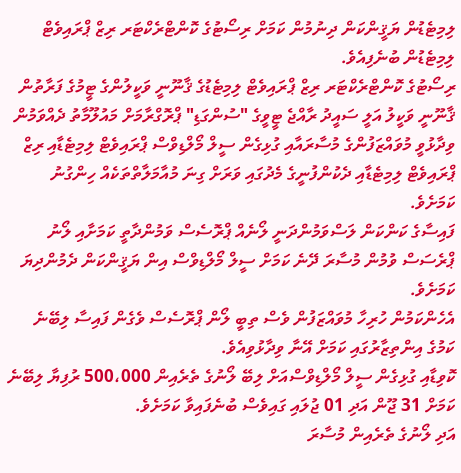ލިމިޓެޑުން ޔަޤީންކަން ދިނުމުން ކަމަށް ރިސޯޓުގެ ކޮންޓްރެކްޓަރ ރިޒް ޕްރައިވެޓް ލިމިޓެޑުން ބުނެފިއެވެ.
ރިސޯޓުގެ ކޮންޓްރެކްޓަރ ރިޒް ޕްރައިވެޓް ލިމިޓެޑުގެ ޤާނޫނީ ވަކީލުންގެ ޓީމުގެ ފަރާތުން ޤާނޫނީ ވަކީލު އަލީ ސައީދު ރާއްޖެ ޓީވީގެ "ސުންގަޑި" ޕްރޮގްރާމަށް މައުލޫމާތު ދެއްވަމުން ވިދާޅުވީ މުވައްޒަފުންގެ މުސާރައާއި ގުޅިގެން ސީލް މޯލްޑިވްސް ޕްރައިވެޓް ލިމިޓެޑާއި ރިޒް ޕްރައިވެޓް ލިމިޓެޑާއި ދެކުންފުނީގެ މެދުގައި ވަރަށް ގިނަ މުއާމަލާތްތަކެއް ހިންގުނު ކަމަށެވެ.
ފައިސާގެ ކަންކަން ލަސްވަމުންދަނީ ލޯނެއް ޕްރޮސެސް ވަމުންދާތީ ކަމަށާއި ލޯނު ޕްރެސަސް ވުމުން މުސާރަ ދޭނެ ކަމަށް ސީލް މޯލްޑިވްސް އިން ޔަޤީންކަން ދެމުންދިޔަ ކަމަށެވެ.
އެހެންކަމުން ހުރިހާ މުވައްޒަފުން ވެސް ތިބީ ލޯން ޕްރޮސެސް ވެގެން ފައިސާ ލިބޭނެ ކަމުގެ އިންތިޒާރުގައި ކަމަށް އޭނާ ވިދާޅުވިއެވެ.
ކޮވިޑާއި ގުޅިގެން ސީލް މޯލްޑިވްސްއަށް ލިބޭ ލޯނުގެ ތެރެއިން 500،000 ރުފިޔާ ލިބޭނެ ކަމަށް 31 ޖޫން އަދި 01 ޖުލައި ގައިވެސް ބުނެފައިވާ ކަމަށެވެ.
އަދި ލޯނުގެ ތެރެއިން މުސާރަ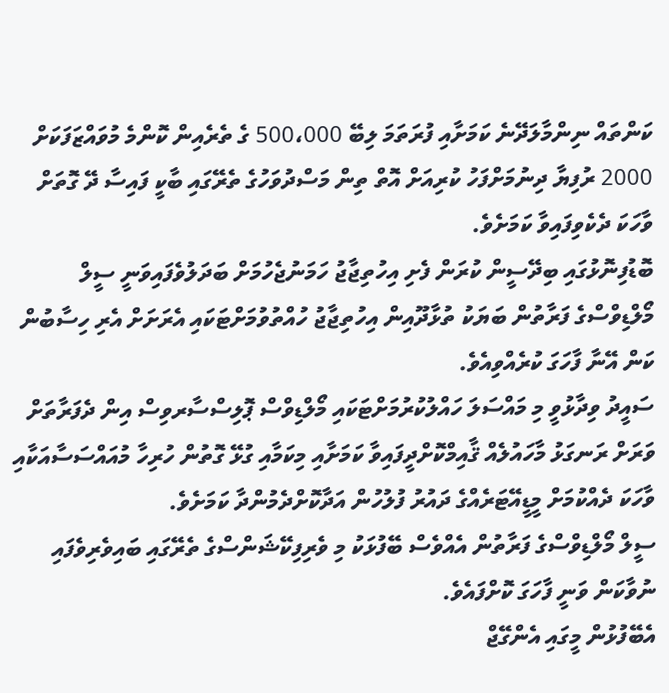ކަންތައް ނިންމާލަދޭނެ ކަމަށާއި ފުރަތަމަ ލިބޭ 500،000 ގެ ތެރެއިން ކޮންމެ މުވައްޒަފަކަށް 2000 ރުފިޔާ ދިނުމަށްފަހު ކުރިއަށް އޮތް ތިން މަސްދުވަހުގެ ތެރޭގައި ބާކީ ފައިސާ ދޭ ގޮތަށް ވާހަކަ ދެކެވިފައިވާ ކަމަށެވެ.
ބޮޑުފިނޮޅުގައި ބިދޭސީން ކުރަން ފެށި އިހުތިޖާޖު ހަމަނުޖެހުމަށް ބަދަލުވެފައިވަނީ ސީލް މޯލްޑިވްސްގެ ފަރާތުން ބަޔަކު ތުޅާދޫއިން އިހުތިޖާޖު ހުއްތުވުމަށްޓަކައި އެރަށަށް އެރި ހިސާބުން ކަން އޭނާ ފާހަގަ ކުރެއްވިއެވެ.
ސައީދު ވިދާޅުވީ މި މައްސަލަ ހައްލުކުރުމަށްޓަކައި މޯލްޑިވްސް ޕޮލިސްސާރވިސް އިން ދެފަރާތަށް ވަރަށް ރަނގަޅު މާހައުލެއް ޤާއިމްކޮށްދީފައިވާ ކަމަށާއި މިކަމާއި ގުޅޭ ގޮތުން ހުރިހާ މުއައްސަސާއަކާއި ވާހަކަ ދެއްކުމަށް މީޑީއޭޓަރެއްގެ ދައުރު ފުލުހުން އަދާކޮށްދެމުންދާ ކަމަށެވެ.
ސީލް މޯލްޑިވްސްގެ ފަރާތުން އެއްވެސް ބޭފުޅަކު މި ވެރިފިކޭޝަންސްގެ ތެރޭގައި ބައިވެރިވެފައި ނުވާކަން ވަނީ ފާހަގަ ކޮށްފައެވެ.
އެބޭފުޅުން މީގައި އެންގޭޖް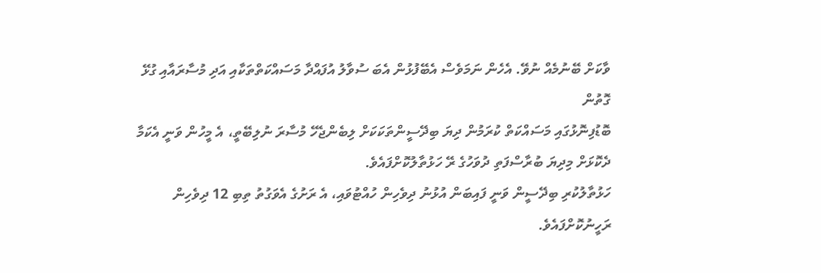ވާކަށް ބޭނުމެއް ނުވޭ. އެހެން ނަމަވެސް އެބޭފުޅުން އެބަ ސުވާލު އުފައްދާ މަސައްކަތްތަކާއި އަދި މުސާރައާއި ގުޅޭ ގޮތުން
ބޮޑުފިނޮޅުގައި މަސައްކަތް ކުރަމުން ދިޔަ ބިދޭސީންތަކަކަށް ލިބެންޖެހޭ މުސާރަ ނުލިބޭތީ، އެ މީހުން ވަނީ އެކަމާ ދެކޮޅަށް މިދިޔަ ބުރާސްފަތި ދުވަހުގެ ރޭ ހަޅުތާލުކޮށްފައެވެ.
ހަޅުތާލުކުރި ބިދޭސީން ވަނީ ފައިބަން އުޅުނު ދިވެހިން ހުއްޓުވައި، އެ ރަށުގެ އެވަގުތު ތިބި 12 ދިވެހިން ރަހީނުކޮށްފައެވެ.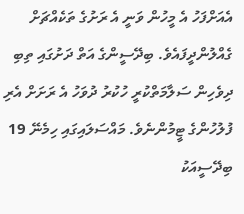އެއަށްފަހު އެ މީހުން ވަނީ އެ ރަށުގެ ތަކެއްޗަށް ގެއްލުންދީފައެވެ. ބިދޭސީންގެ އަތް ދަށުގައި ތިބި ދިވެހިން ސަލާމަތްކުރީ ހުކުރު ދުވަހު އެ ރަށަށް އެރި ފުލުހުންގެ ޓީމުންނެވެ. މައްސަލައިގައި ހިމެނޭ 19 ބިދޭސީއަކު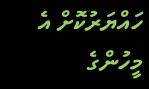ހައްޔަރުކޮށް އެ މީހުންގެ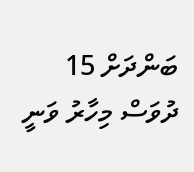ބަންދަށް 15 ދުވަސް މިހާރު ވަނީ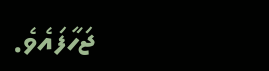ޖަހާފައެވެ.